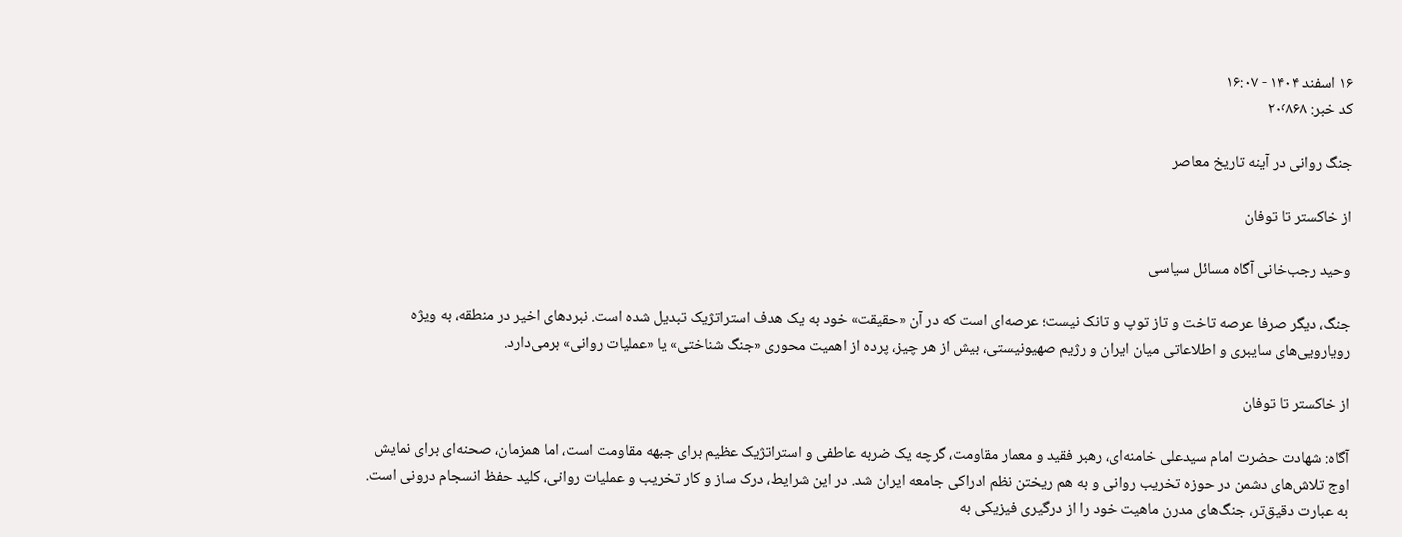۱۶ اسفند ۱۴۰۴ - ۱۶:۰۷
کد خبر: ۲۰٬۸۶۸

جنگ روانی در آینه تاریخ معاصر

از خاکستر تا توفان

وحید رجب‌خانی آگاه مسائل سیاسی

جنگ، دیگر صرفا عرصه تاخت و تاز توپ و تانک نیست؛ عرصه‌ای است که در آن «حقیقت» خود به یک هدف استراتژیک تبدیل شده است. نبردهای اخیر در منطقه، به ویژه رویارویی‌های سایبری و اطلاعاتی میان ایران و رژیم صهیونیستی، بیش از هر چیز، پرده از اهمیت محوری «جنگ شناختی» یا «عملیات روانی» برمی‌دارد.

از خاکستر تا توفان

آگاه: شهادت حضرت امام سیدعلی خامنه‌ای، رهبر فقید و معمار مقاومت، گرچه یک ضربه عاطفی و استراتژیک عظیم برای جبهه مقاومت است، اما همزمان، صحنه‌ای برای نمایش اوج تلاش‌های دشمن در حوزه تخریب روانی و به هم ریختن نظم ادراکی جامعه ایران شد. در این شرایط، درک ساز و کار تخریب و عملیات روانی، کلید حفظ انسجام درونی است.
به عبارت دقیق‌تر، جنگ‌های مدرن ماهیت خود را از درگیری فیزیکی به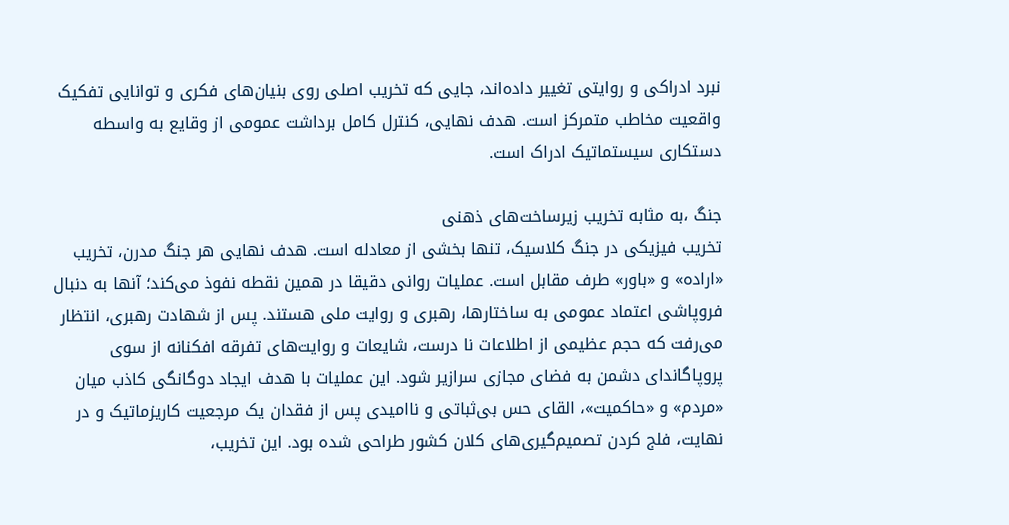نبرد ادراکی و روایتی تغییر داده‌اند، جایی که تخریب اصلی روی بنیان‌های فکری و توانایی تفکیک واقعیت مخاطب متمرکز است. هدف نهایی، کنترل کامل برداشت عمومی از وقایع به واسطه دستکاری سیستماتیک ادراک است.

جنگ ،به مثابه تخریب زیرساخت‌های ذهنی
تخریب فیزیکی در جنگ کلاسیک، تنها بخشی از معادله است. هدف نهایی هر جنگ مدرن، تخریب «اراده» و «باور» طرف مقابل است. عملیات روانی دقیقا در همین نقطه نفوذ می‌کند؛ آنها به دنبال فروپاشی اعتماد عمومی به ساختارها، رهبری و روایت ملی هستند. پس از شهادت رهبری، انتظار می‌رفت که حجم عظیمی از اطلاعات نا درست، شایعات و روایت‌های تفرقه افکنانه از سوی پروپاگاندای دشمن به فضای مجازی سرازیر شود. این عملیات با هدف ایجاد دوگانگی کاذب میان «مردم» و «حاکمیت»، القای حس بی‌ثباتی و ناامیدی پس از فقدان یک مرجعیت کاریزماتیک و در نهایت، فلج کردن تصمیم‌گیری‌های کلان کشور طراحی شده بود. این تخریب،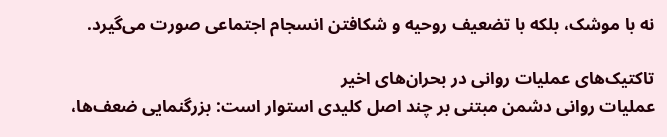نه با موشک، بلکه با تضعیف روحیه و شکافتن انسجام اجتماعی صورت می‌گیرد.

تاکتیک‌های عملیات روانی در بحران‌های اخیر
عملیات روانی دشمن مبتنی بر چند اصل کلیدی استوار است: بزرگنمایی ضعف‌ها،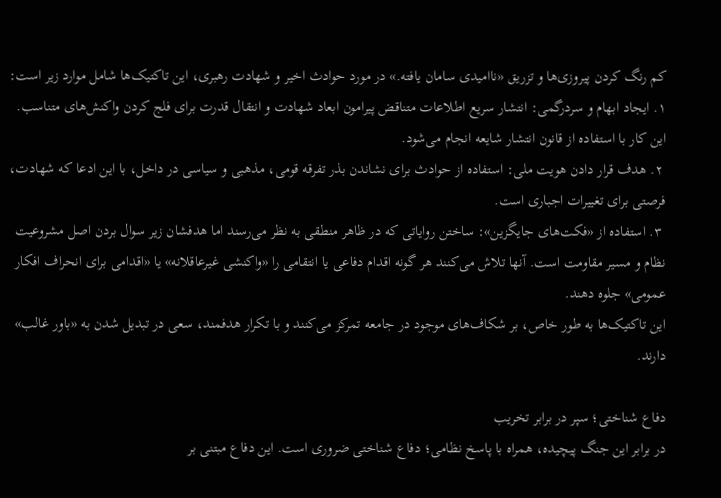کم رنگ کردن پیروزی‌ها و تزریق «ناامیدی سامان یافته.» در مورد حوادث اخیر و شهادت رهبری، این تاکتیک‌ها شامل موارد زیر است:
۱. ایجاد ابهام و سردرگمی: انتشار سریع اطلاعات متناقض پیرامون ابعاد شهادت و انتقال قدرت برای فلج کردن واکنش‌های متناسب. این کار با استفاده از قانون انتشار شایعه انجام می‌شود.
 ۲. هدف قرار دادن هویت ملی: استفاده از حوادث برای نشاندن بذر تفرقه قومی، مذهبی و سیاسی در داخل، با این ادعا که شهادت، فرصتی برای تغییرات اجباری است.
 ۳. استفاده از «فکت‌های جایگزین»: ساختن روایاتی که در ظاهر منطقی به نظر می‌رسند اما هدفشان زیر سوال بردن اصل مشروعیت نظام و مسیر مقاومت است. آنها تلاش می‌کنند هر گونه اقدام دفاعی یا انتقامی را «واکنشی غیرعاقلانه» یا «اقدامی برای انحراف افکار عمومی» جلوه دهند.
این تاکتیک‌ها به طور خاص، بر شکاف‌های موجود در جامعه تمرکز می‌کنند و با تکرار هدفمند، سعی در تبدیل شدن به «باور غالب» دارند.

دفاع شناختی؛ سپر در برابر تخریب
در برابر این جنگ پیچیده، همراه با پاسخ نظامی؛ دفاع شناختی ضروری است. این دفاع مبتنی بر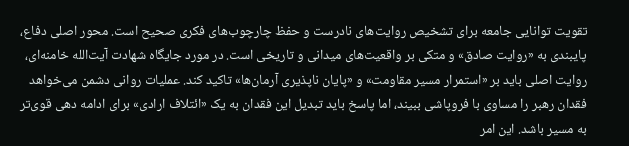تقویت توانایی جامعه برای تشخیص روایت‌های نادرست و حفظ چارچوب‌های فکری صحیح است. محور اصلی دفاع، پایبندی به «روایت صادق» و متکی بر واقعیت‌های میدانی و تاریخی است. در مورد جایگاه شهادت آیت‌الله خامنه‌ای، روایت اصلی باید بر «استمرار مسیر مقاومت» و «پایان ناپذیری آرمان‌ها» تاکید کند. عملیات روانی دشمن می‌خواهد فقدان رهبر را مساوی با فروپاشی ببیند، اما پاسخ باید تبدیل این فقدان به یک «ائتلاف ارادی» برای ادامه دهی قوی‌تر به مسیر باشد. این امر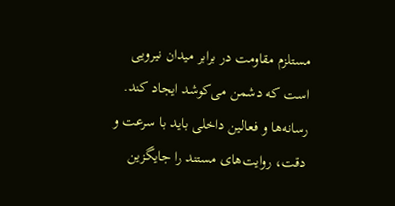مستلزم مقاومت در برابر میدان نیرویی است که دشمن می‌کوشد ایجاد کند. رسانه‌ها و فعالین داخلی باید با سرعت و دقت، روایت‌های مستند را جایگزین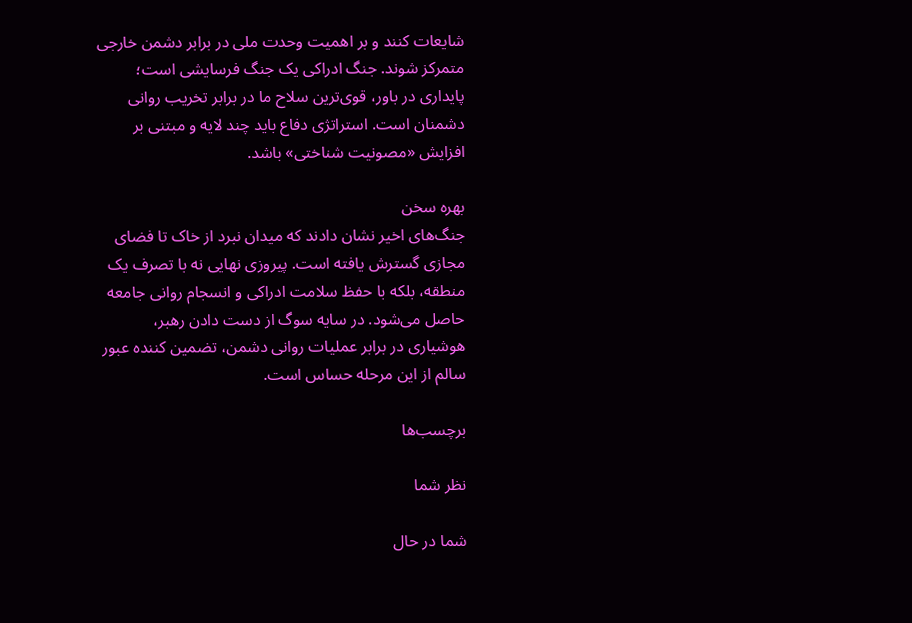شایعات کنند و بر اهمیت وحدت ملی در برابر دشمن خارجی متمرکز شوند. جنگ ادراکی یک جنگ فرسایشی است؛ پایداری در باور، قوی‌ترین سلاح ما در برابر تخریب روانی دشمنان است. استراتژی دفاع باید چند لایه و مبتنی بر افزایش «مصونیت شناختی» باشد.

بهره سخن
جنگ‌های اخیر نشان دادند که میدان نبرد از خاک تا فضای مجازی گسترش یافته است. پیروزی نهایی نه با تصرف یک منطقه، بلکه با حفظ سلامت ادراکی و انسجام روانی جامعه حاصل می‌شود. در سایه سوگ از دست دادن رهبر، هوشیاری در برابر عملیات روانی دشمن، تضمین کننده عبور سالم از این مرحله حساس است.

برچسب‌ها

نظر شما

شما در حال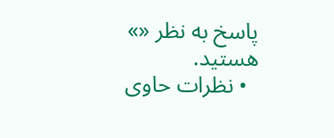پاسخ به نظر «» هستید.
  • نظرات حاوی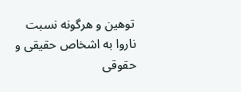توهین و هرگونه نسبت ناروا به اشخاص حقیقی و حقوقی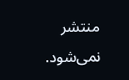منتشر نمی‌شود.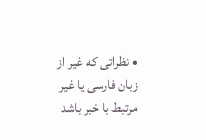• نظراتی که غیر از زبان فارسی یا غیر مرتبط با خبر باشد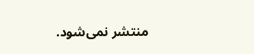منتشر نمی‌شود.